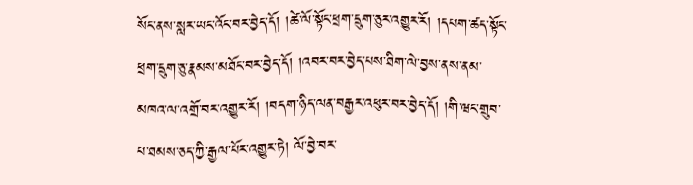སོང་ནས་སླར་ཡང་འོང་བར་བྱེད་དོ། །ཚེ་ལོ་སྟོང་ཕྲག་དྲུག་ཅུར་འགྱུར་རོ། །དཔག་ཚད་སྟོང་ཕྲག་དྲུག་ཅུ་རྣམས་མཐོང་བར་བྱེད་དོ། །འབར་བར་བྱེད་པས་ཐིག་ལེ་བྱས་ནས་ནམ་མཁའ་ལ་འགྲོ་བར་འགྱུར་རོ། །བདག་ཉིད་ལན་བརྒྱར་འཕུར་བར་བྱེད་དོ། །གི་ཝང་གྲུབ་པ་ཐམས་ཅད་ཀྱི་རྒྱལ་པོར་འགྱུར་ཏེ། ལོ་བྱེ་བར་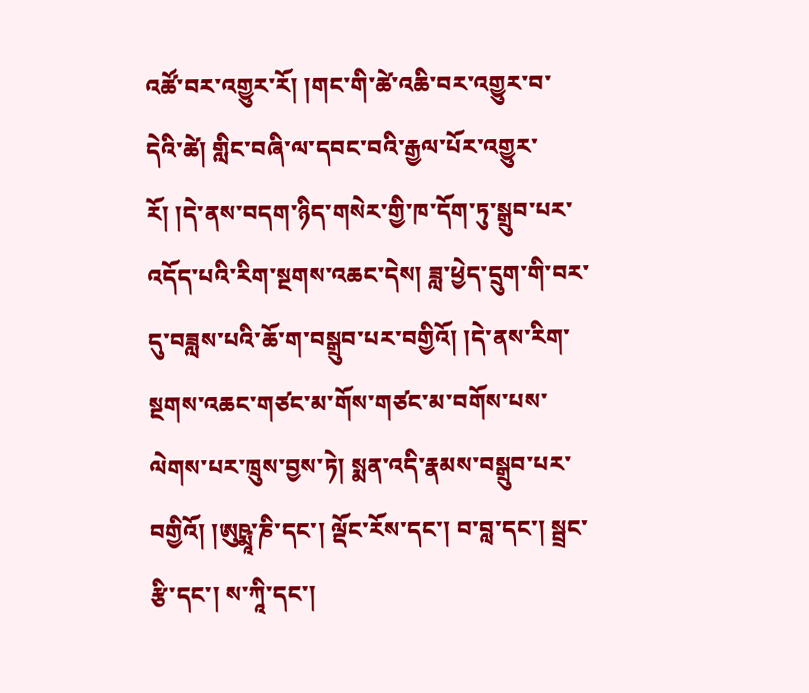འཚོ་བར་འགྱུར་རོ། །གང་གི་ཚེ་འཆི་བར་འགྱུར་བ་དེའི་ཚེ། གླིང་བཞི་ལ་དབང་བའི་རྒྱལ་པོར་འགྱུར་རོ། །དེ་ནས་བདག་ཉིད་གསེར་གྱི་ཁ་དོག་ཏུ་སྒྲུབ་པར་འདོད་པའི་རིག་སྔགས་འཆང་དེས། ཟླ་ཕྱེད་དྲུག་གི་བར་དུ་བཟླས་པའི་ཆོ་ག་བསྒྲུབ་པར་བགྱིའོ། །དེ་ནས་རིག་སྔགས་འཆང་གཙང་མ་གོས་གཙང་མ་བགོས་པས་ལེགས་པར་ཁྲུས་བྱས་ཏེ། སྨན་འདི་རྣམས་བསྒྲུབ་པར་བགྱིའོ། །ཨུཥྨཱ་ཎི་དང་། ལྡོང་རོས་དང་། བ་བླ་དང་། སྦྲང་རྩི་དང་། ས་ཀཱི་དང་།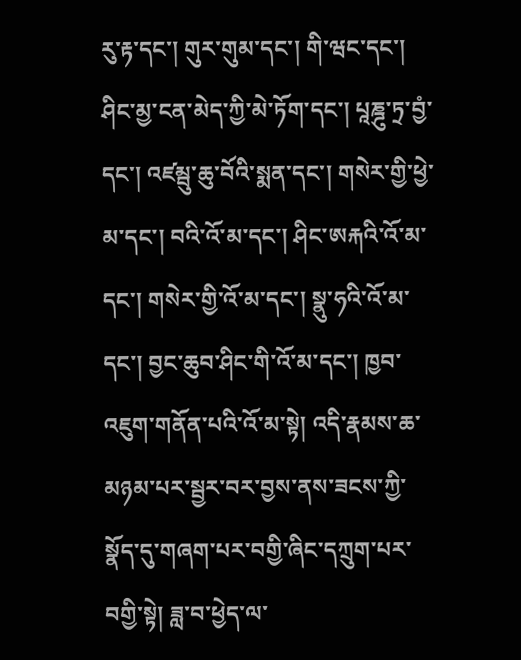རུ་རྟ་དང་། གུར་གུམ་དང་། གི་ཝང་དང་། ཤིང་མྱ་ངན་མེད་ཀྱི་མེ་ཏོག་དང་། པཱཎྜུ་ཏྲ་བྱཾ་དང་། འཛམྦུ་ཆུ་བོའི་སྨན་དང་། གསེར་གྱི་ཕྱེ་མ་དང་། བའི་འོ་མ་དང་། ཤིང་ཨརྐའི་འོ་མ་དང་། གསེར་གྱི་འོ་མ་དང་། སྣུ་ཧའི་འོ་མ་དང་། བྱང་ཆུབ་ཤིང་གི་འོ་མ་དང་། ཁྱབ་འཇུག་གནོན་པའི་འོ་མ་སྟེ། འདི་རྣམས་ཆ་མཉམ་པར་སྦྱར་བར་བྱས་ནས་ཟངས་ཀྱི་སྣོད་དུ་གཞག་པར་བགྱི་ཞིང་དཀྲུག་པར་བགྱི་སྟེ། ཟླ་བ་ཕྱེད་ལ་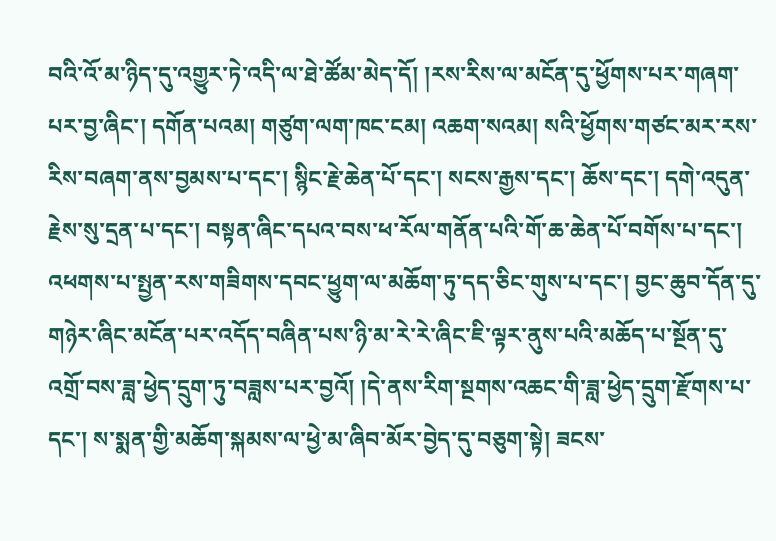བའི་འོ་མ་ཉིད་དུ་འགྱུར་ཏེ་འདི་ལ་ཐེ་ཚོམ་མེད་དོ། །རས་རིས་ལ་མངོན་དུ་ཕྱོགས་པར་གཞག་པར་བྱ་ཞིང་། དགོན་པའམ། གཙུག་ལག་ཁང་ངམ། འཆག་སའམ། སའི་ཕྱོགས་གཙང་མར་རས་རིས་བཞག་ནས་བྱམས་པ་དང་། སྙིང་རྗེ་ཆེན་པོ་དང་། སངས་རྒྱས་དང་། ཆོས་དང་། དགེ་འདུན་རྗེས་སུ་དྲན་པ་དང་། བསྟན་ཞིང་དཔའ་བས་ཕ་རོལ་གནོན་པའི་གོ་ཆ་ཆེན་པོ་བགོས་པ་དང་། འཕགས་པ་སྤྱན་རས་གཟིགས་དབང་ཕྱུག་ལ་མཆོག་ཏུ་དད་ཅིང་གུས་པ་དང་། བྱང་ཆུབ་དོན་དུ་གཉེར་ཞིང་མངོན་པར་འདོད་བཞིན་པས་ཉི་མ་རེ་རེ་ཞིང་ཇི་ལྟར་ནུས་པའི་མཆོད་པ་སྔོན་དུ་འགྲོ་བས་ཟླ་ཕྱེད་དྲུག་ཏུ་བཟླས་པར་བྱའོ། །དེ་ནས་རིག་སྔགས་འཆང་གི་ཟླ་ཕྱེད་དྲུག་རྫོགས་པ་དང་། ས་སྨན་གྱི་མཆོག་སྐམས་ལ་ཕྱེ་མ་ཞིབ་མོར་བྱེད་དུ་བཅུག་སྟེ། ཟངས་